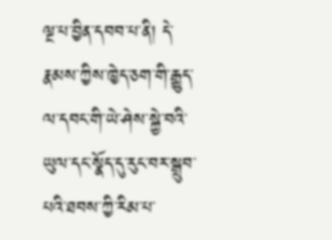ལྔ་པ་བྱིན་དབབ་པ་ནི། དེ་རྣམས་ཀྱིས་ཁྱེད་ཅག་གི་རྒྱུད་ལ་དབང་གི་ཡེ་ཤེས་སྐྱེ་བའི་ཡུལ་དང་སྣོད་དུ་རུང་བར་སྒྲུབ་པའི་ཐབས་ཀྱི་རིམ་པ་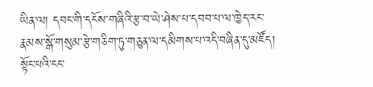ཡིན་ལ། དབང་གི་དངོས་གཞིའི་རྩ་བ་ཡེ་ཤེས་པ་དབབ་པ་ལ་ཁྱེད་རང་རྣམས་སྒོ་གསུམ་རྩེ་གཅིག་ཏུ་གཅུན་ལ་དམིགས་པ་འདི་བཞིན་དུ་མཛོད། སྟོང་པའི་ངང་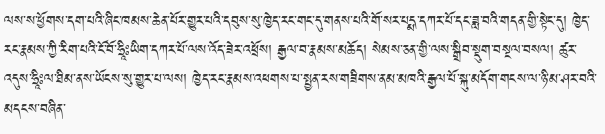ལས་ས་ཕྱོགས་དག་པའི་ཞིང་ཁམས་ཆེན་པོར་གྱུར་པའི་དབུས་སུ་ཁྱེད་རང་གང་དུ་གནས་པའི་གོ་སར་པདྨ་དཀར་པོ་དང་ཟླ་བའི་གདན་གྱི་སྟེང་དུ། ཁྱེད་རང་རྣམས་ཀྱི་རིག་པའི་ངོ་བོ་ཧྲཱིཿཡིག་དཀར་པོ་ལས་འོད་ཟེར་འཕྲོས། རྒྱལ་བ་རྣམས་མཆོད། སེམས་ཅན་གྱི་ལས་སྒྲིབ་སྡུག་བསྔལ་བསལ། ཚུར་འདུས་ཧྲཱིཿལ་ཐིམ་ནས་ཡོངས་སུ་གྱུར་པ་ལས། ཁྱེད་རང་རྣམས་འཕགས་པ་སྤྱན་རས་གཟིགས་ནམ་མཁའི་རྒྱལ་པོ་སྐུ་མདོག་གངས་ལ་ཉི་མ་ཤར་བའི་མདངས་བཞིན་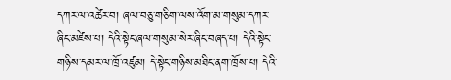དཀར་ལ་འཚེར་བ། ཞལ་བཅུ་གཅིག་ལས་འོག་མ་གསུམ་དཀར་ཞིང་མཛེས་པ། དེའི་སྟེང་ཞལ་གསུམ་སེར་ཞིང་བཞད་པ། དེའི་སྟེང་གཉིས་དམར་ལ་ཁྲོ་འཛུམ། དེ་སྟེང་གཉིས་མཐིང་ནག་ཁྲོས་པ། དེའི་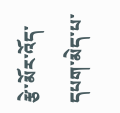རྩེ་མོར་འོད་དཔག་མེད་པ་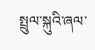སྤྲུལ་སྐུའི་ཞལ་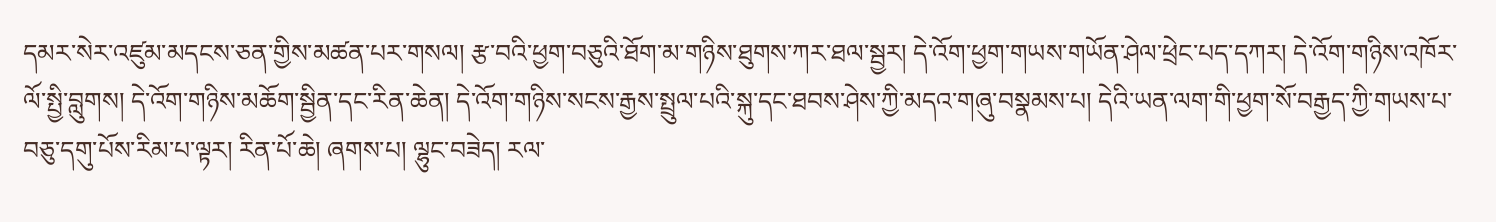དམར་སེར་འཛུམ་མདངས་ཅན་གྱིས་མཚན་པར་གསལ། རྩ་བའི་ཕྱག་བཅུའི་ཐོག་མ་གཉིས་ཐུགས་ཀར་ཐལ་སྦྱར། དེ་འོག་ཕྱག་གཡས་གཡོན་ཤེལ་ཕྲེང་པད་དཀར། དེ་འོག་གཉིས་འཁོར་ལོ་སྤྱི་བླུགས། དེ་འོག་གཉིས་མཆོག་སྦྱིན་དང་རིན་ཆེན། དེ་འོག་གཉིས་སངས་རྒྱས་སྤྲུལ་པའི་སྐུ་དང་ཐབས་ཤེས་ཀྱི་མདའ་གཞུ་བསྣམས་པ། དེའི་ཡན་ལག་གི་ཕྱག་སོ་བརྒྱད་ཀྱི་གཡས་པ་བཅུ་དགུ་པོས་རིམ་པ་ལྟར། རིན་པོ་ཆེ། ཞགས་པ། ལྷུང་བཟེད། རལ་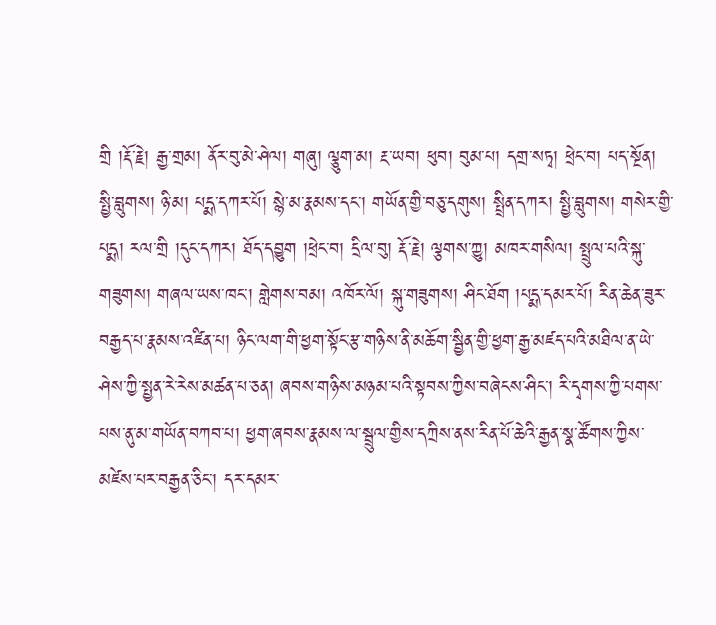གྲི །རྡོ་རྗེ། རྒྱ་གྲམ། ནོར་བུ་མེ་ཤེལ། གཞུ། ལྕུག་མ། རྔ་ཡབ། ཕུབ། བུམ་པ། དགྲ་སཏྭ། ཕྲེང་བ། པད་སྔོན། སྤྱི་བླུགས། ཉི་མ། པདྨ་དཀར་པོ། སྙེ་མ་རྣམས་དང་། གཡོན་གྱི་བཅུ་དགུས། སྤྲིན་དཀར། སྤྱི་བླུགས། གསེར་གྱི་པདྨ། རལ་གྲི །དུང་དཀར། ཐོད་དབྱུག །ཕྲེང་བ། དྲིལ་བུ། རྡོ་རྗེ། ལྕགས་ཀྱུ། མཁར་གསིལ། སྤྲུལ་པའི་སྐུ་གཟུགས། གཞལ་ཡས་ཁང་། གླེགས་བམ། འཁོར་ལོ། སྐུ་གཟུགས། ཤིང་ཐོག །པདྨ་དམར་པོ། རིན་ཆེན་ཟུར་བརྒྱད་པ་རྣམས་འཛིན་པ། ཉིང་ལག་གི་ཕྱག་སྟོང་རྩ་གཉིས་ནི་མཆོག་སྦྱིན་གྱི་ཕྱག་རྒྱ་མཛད་པའི་མཐིལ་ན་ཡེ་ཤེས་ཀྱི་སྤྱན་རེ་རེས་མཚན་པ་ཅན། ཞབས་གཉིས་མཉམ་པའི་སྟབས་ཀྱིས་བཞེངས་ཤིང་། རི་དྭགས་ཀྱི་པགས་པས་ནུ་མ་གཡོན་བཀབ་པ། ཕྱག་ཞབས་རྣམས་ལ་སྦྲུལ་གྱིས་དཀྲིས་ནས་རིན་པོ་ཆེའི་རྒྱན་སྣ་ཚོགས་ཀྱིས་མཛེས་པར་བརྒྱན་ཅིང་། དར་དམར་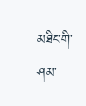མཐིང་གི་ཤམ་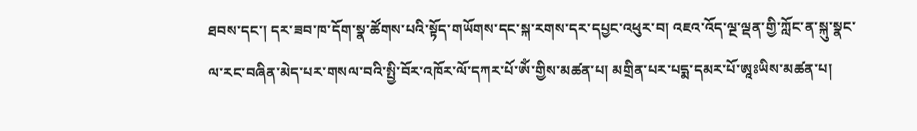ཐབས་དང་། དར་ཟབ་ཁ་དོག་སྣ་ཚོགས་པའི་སྟོད་གཡོགས་དང་སྐ་རགས་དར་དཔྱང་འཕུར་བ། འཇའ་འོད་ལྔ་ལྡན་གྱི་ཀློང་ན་སྐུ་སྣང་ལ་རང་བཞིན་མེད་པར་གསལ་བའི་སྤྱི་བོར་འཁོར་ལོ་དཀར་པོ་ཨོཾ་གྱིས་མཚན་པ། མགྲིན་པར་པདྨ་དམར་པོ་ཨཱཿཡིས་མཚན་པ།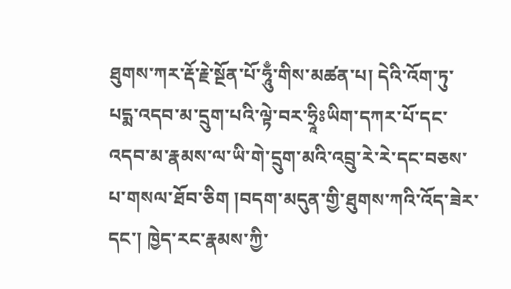ཐུགས་ཀར་རྡོ་རྗེ་སྔོན་པོ་ཧཱུྃ་གིས་མཚན་པ། དེའི་འོག་ཏུ་པདྨ་འདབ་མ་དྲུག་པའི་ལྟེ་བར་ཧྲཱིཿཡིག་དཀར་པོ་དང་འདབ་མ་རྣམས་ལ་ཡི་གེ་དྲུག་མའི་འབྲུ་རེ་རེ་དང་བཅས་པ་གསལ་ཐོབ་ཅིག །བདག་མདུན་གྱི་ཐུགས་ཀའི་འོད་ཟེར་དང་། ཁྱེད་རང་རྣམས་ཀྱི་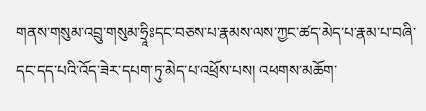གནས་གསུམ་འབྲུ་གསུམ་ཧྲཱིཿདང་བཅས་པ་རྣམས་ལས་ཀྱང་ཚད་མེད་པ་རྣམ་པ་བཞི་དང་དད་པའི་འོད་ཟེར་དཔག་ཏུ་མེད་པ་འཕྲོས་པས། འཕགས་མཆོག་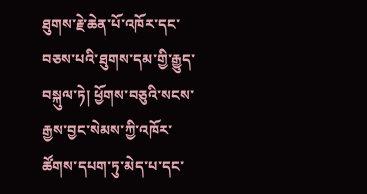ཐུགས་རྗེ་ཆེན་པོ་འཁོར་དང་བཅས་པའི་ཐུགས་དམ་གྱི་རྒྱུད་བསྐུལ་ཏེ། ཕྱོགས་བཅུའི་སངས་རྒྱས་བྱང་སེམས་ཀྱི་འཁོར་ཚོགས་དཔག་ཏུ་མེད་པ་དང་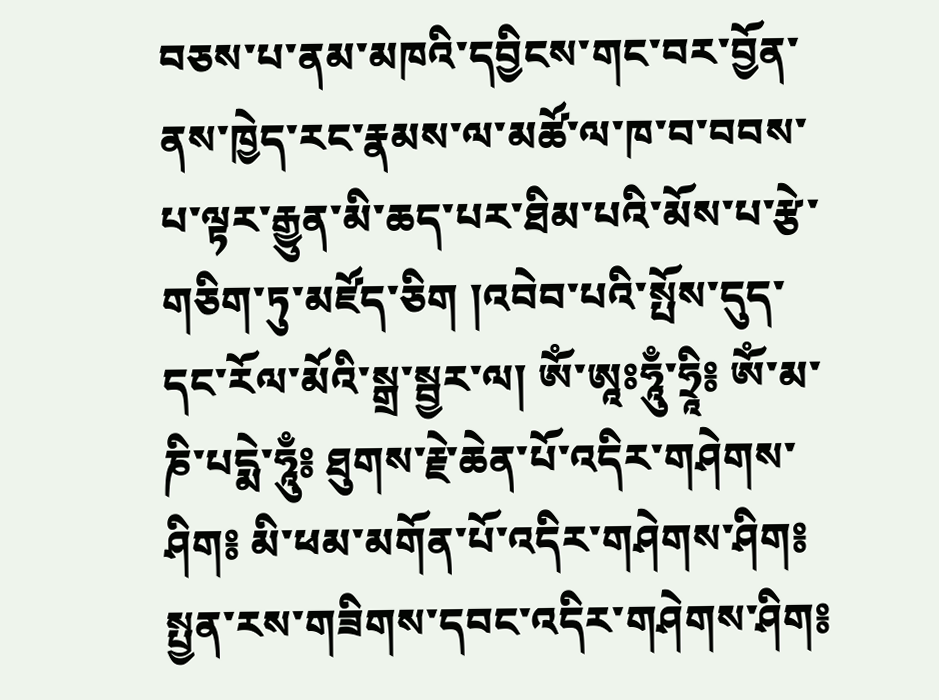བཅས་པ་ནམ་མཁའི་དབྱིངས་གང་བར་བྱོན་ནས་ཁྱེད་རང་རྣམས་ལ་མཚོ་ལ་ཁ་བ་བབས་པ་ལྟར་རྒྱུན་མི་ཆད་པར་ཐིམ་པའི་མོས་པ་རྩེ་གཅིག་ཏུ་མཛོད་ཅིག །འབེབ་པའི་སྤོས་དུད་དང་རོལ་མོའི་སྒྲ་སྦྱར་ལ། ཨོཾ་ཨཱཿཧཱུྃ་ཧྲཱི༔ ཨོཾ་མ་ཎི་པདྨེ་ཧཱུྃ༔ ཐུགས་རྗེ་ཆེན་པོ་འདིར་གཤེགས་ཤིག༔ མི་ཕམ་མགོན་པོ་འདིར་གཤེགས་ཤིག༔ སྤྱན་རས་གཟིགས་དབང་འདིར་གཤེགས་ཤིག༔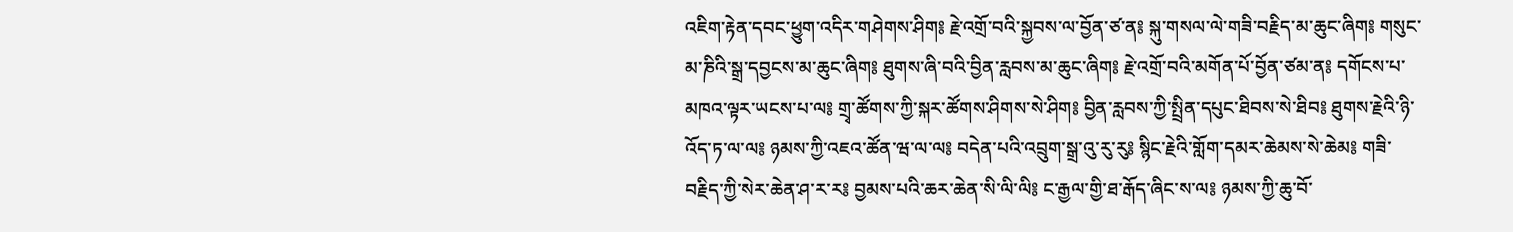འཇིག་རྟེན་དབང་ཕྱུག་འདིར་གཤེགས་ཤིག༔ རྗེ་འགྲོ་བའི་སྐྱབས་ལ་བྱོན་ཙ་ན༔ སྐུ་གསལ་ལེ་གཟི་བརྗིད་མ་ཆུང་ཞིག༔ གསུང་མ་ཎིའི་སྒྲ་དབྱངས་མ་ཆུང་ཞིག༔ ཐུགས་ཞི་བའི་བྱིན་རླབས་མ་ཆུང་ཞིག༔ རྗེ་འགྲོ་བའི་མགོན་པོ་བྱོན་ཙམ་ན༔ དགོངས་པ་མཁའ་ལྟར་ཡངས་པ་ལ༔ གྲྭ་ཚོགས་ཀྱི་སྐར་ཚོགས་ཤིགས་སེ་ཤིག༔ བྱིན་རླབས་ཀྱི་སྤྲིན་དཔུང་ཐིབས་སེ་ཐིབ༔ ཐུགས་རྗེའི་ཉི་འོད་ཏ་ལ་ལ༔ ཉམས་ཀྱི་འཇའ་ཚོན་ཝ་ལ་ལ༔ བདེན་པའི་འབྲུག་སྒྲ་འུ་རུ་རུ༔ སྙིང་རྗེའི་གློག་དམར་ཆེམས་སེ་ཆེམ༔ གཟི་བརྗིད་ཀྱི་སེར་ཆེན་ཤ་ར་ར༔ བྱམས་པའི་ཆར་ཆེན་སི་ལི་ལི༔ ང་རྒྱལ་གྱི་ཐ་རྒོད་ཞིང་ས་ལ༔ ཉམས་ཀྱི་ཆུ་བོ་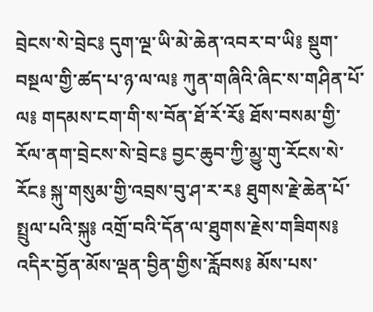བྲེངས་སེ་བྲེང༔ དུག་ལྔ་ཡི་མེ་ཆེན་འབར་བ་ཡི༔ སྡུག་བསྔལ་གྱི་ཚད་པ་ཉ་ལ་ལ༔ ཀུན་གཞིའི་ཞིང་ས་གཤིན་པོ་ལ༔ གདམས་ངག་གི་ས་བོན་ཐོ་རོ་རོ༔ ཐོས་བསམ་གྱི་རོལ་ནག་བྲེངས་སེ་བྲེང༔ བྱང་ཆུབ་ཀྱི་མྱུ་གུ་རོངས་སེ་རོང༔ སྐུ་གསུམ་གྱི་འབྲས་བུ་ཤ་ར་ར༔ ཐུགས་རྗེ་ཆེན་པོ་སྤྲུལ་པའི་སྐུ༔ འགྲོ་བའི་དོན་ལ་ཐུགས་རྗེས་གཟིགས༔ འདིར་བྱོན་མོས་ལྡན་བྱིན་གྱིས་རློབས༔ མོས་པས་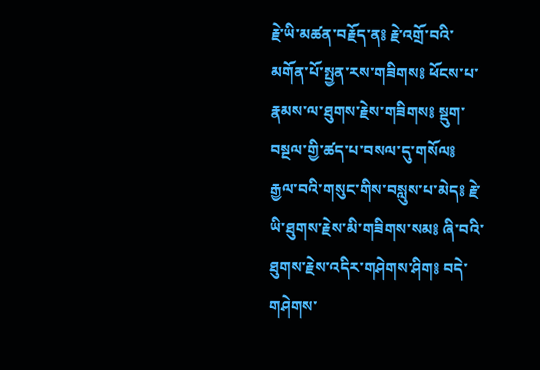རྗེ་ཡི་མཚན་བརྗོད་ན༔ རྗེ་འགྲོ་བའི་མགོན་པོ་སྤྱན་རས་གཟིགས༔ ཕོངས་པ་རྣམས་ལ་ཐུགས་རྗེས་གཟིགས༔ སྡུག་བསྔལ་གྱི་ཚད་པ་བསལ་དུ་གསོལ༔ རྒྱལ་བའི་གསུང་གིས་བསླུས་པ་མེད༔ རྗེ་ཡི་ཐུགས་རྗེས་མི་གཟིགས་སམ༔ ཞི་བའི་ཐུགས་རྗེས་འདིར་གཤེགས་ཤིག༔ བདེ་གཤེགས་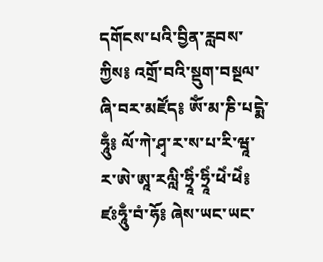དགོངས་པའི་བྱིན་རླབས་ཀྱིས༔ འགྲོ་བའི་སྡུག་བསྔལ་ཞི་བར་མཛོད༔ ཨོཾ་མ་ཎི་པདྨེ་ཧཱུྃ༔ ལོ་ཀེ་ཤྭ་ར་ས་པ་རི་ཝཱ་ར་ཨེ་ཨཱ་རལླི་ཧྲཱིཾ་ཧྲཱིཾ་ཕེཾ་ཕེཾ༔ ཛཿཧཱུྃ་བཾ་ཧོ༔ ཞེས་ཡང་ཡང་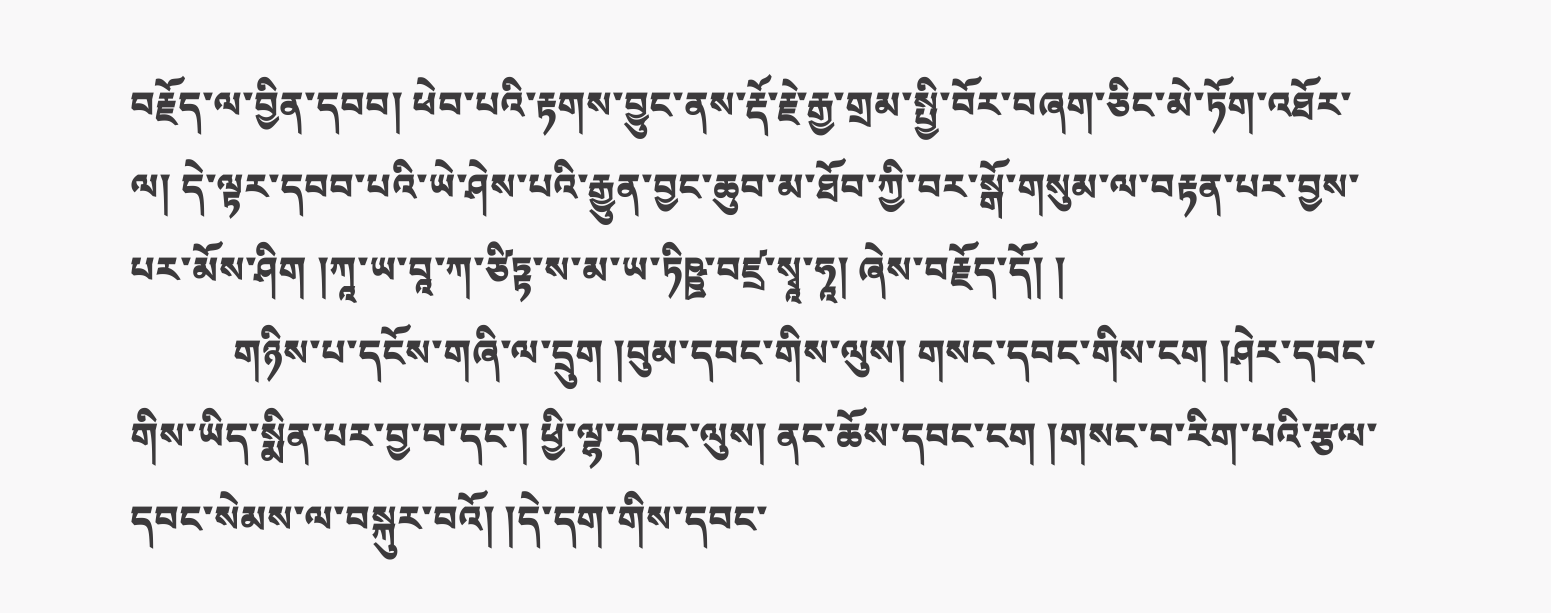བརྗོད་ལ་བྱིན་དབབ། ཕེབ་པའི་རྟགས་བྱུང་ནས་རྡོ་རྗེ་རྒྱ་གྲམ་སྤྱི་བོར་བཞག་ཅིང་མེ་ཏོག་འཐོར་ལ། དེ་ལྟར་དབབ་པའི་ཡེ་ཤེས་པའི་རྒྱུན་བྱང་ཆུབ་མ་ཐོབ་ཀྱི་བར་སྒོ་གསུམ་ལ་བརྟན་པར་བྱས་པར་མོས་ཤིག །ཀཱ་ཡ་བཱ་ཀ་ཙིཏྟ་ས་མ་ཡ་ཏིཥྛ་བཛྲ་སྭཱ་ཧཱ། ཞེས་བརྗོད་དོ། །
           གཉིས་པ་དངོས་གཞི་ལ་དྲུག །བུམ་དབང་གིས་ལུས། གསང་དབང་གིས་ངག །ཤེར་དབང་གིས་ཡིད་སྨིན་པར་བྱ་བ་དང་། ཕྱི་ལྷ་དབང་ལུས། ནང་ཆོས་དབང་ངག །གསང་བ་རིག་པའི་རྩལ་དབང་སེམས་ལ་བསྐུར་བའོ། །དེ་དག་གིས་དབང་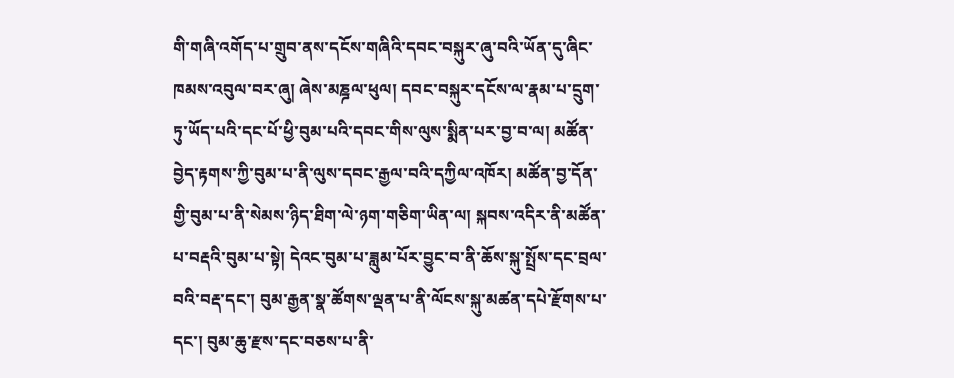གི་གཞི་འགོད་པ་གྲུབ་ནས་དངོས་གཞིའི་དབང་བསྐུར་ཞུ་བའི་ཡོན་དུ་ཞིང་ཁམས་འབུལ་བར་ཞུ། ཞེས་མཎྜལ་ཕུལ། དབང་བསྐུར་དངོས་ལ་རྣམ་པ་དྲུག་ཏུ་ཡོད་པའི་དང་པོ་ཕྱི་བུམ་པའི་དབང་གིས་ལུས་སྨིན་པར་བྱ་བ་ལ། མཚོན་བྱེད་རྟགས་ཀྱི་བུམ་པ་ནི་ལུས་དབང་རྒྱལ་བའི་དཀྱིལ་འཁོར། མཚོན་བྱ་དོན་གྱི་བུམ་པ་ནི་སེམས་ཉིད་ཐིག་ལེ་ཉག་གཅིག་ཡིན་ལ། སྐབས་འདིར་ནི་མཚོན་པ་བརྡའི་བུམ་པ་སྟེ། དེའང་བུམ་པ་ཟླུམ་པོར་བྱུང་བ་ནི་ཆོས་སྐུ་སྤྲོས་དང་བྲལ་བའི་བརྡ་དང་། བུམ་རྒྱན་སྣ་ཚོགས་ལྡན་པ་ནི་ལོངས་སྐུ་མཚན་དཔེ་རྫོགས་པ་དང་། བུམ་ཆུ་རྫས་དང་བཅས་པ་ནི་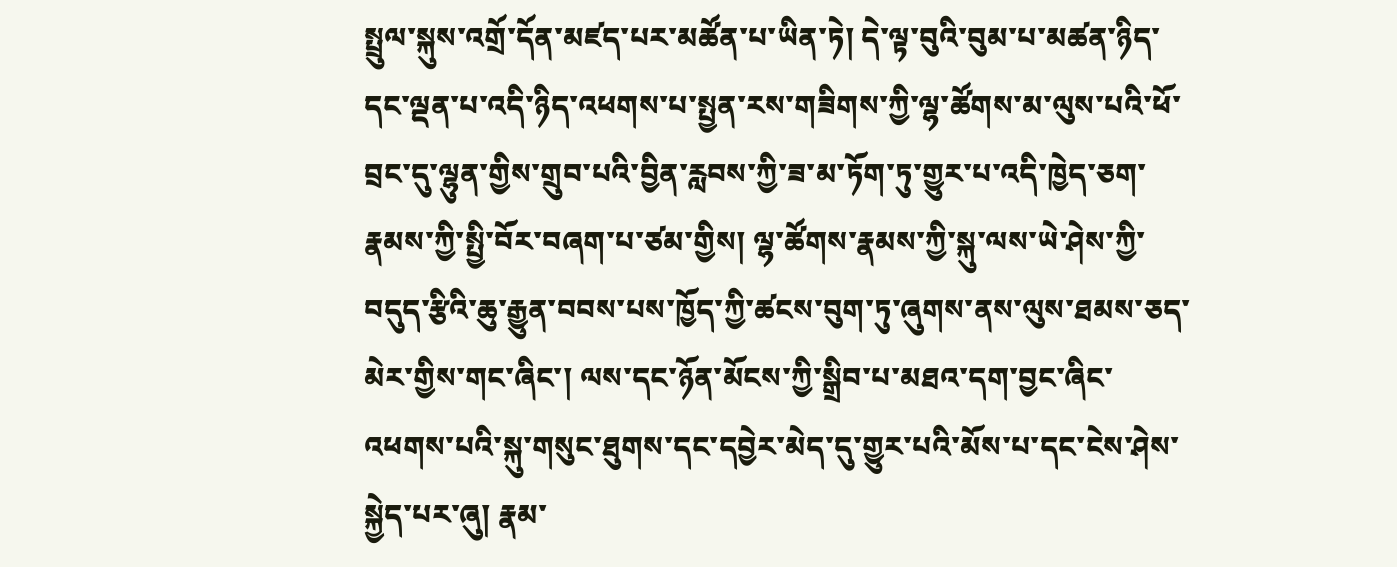སྤྲུལ་སྐུས་འགྲོ་དོན་མཛད་པར་མཚོན་པ་ཡིན་ཏེ། དེ་ལྟ་བུའི་བུམ་པ་མཚན་ཉིད་དང་ལྡན་པ་འདི་ཉིད་འཕགས་པ་སྤྱན་རས་གཟིགས་ཀྱི་ལྷ་ཚོགས་མ་ལུས་པའི་ཕོ་བྲང་དུ་ལྷུན་གྱིས་གྲུབ་པའི་བྱིན་རླབས་ཀྱི་ཟ་མ་ཏོག་ཏུ་གྱུར་པ་འདི་ཁྱེད་ཅག་རྣམས་ཀྱི་སྤྱི་བོར་བཞག་པ་ཙམ་གྱིས། ལྷ་ཚོགས་རྣམས་ཀྱི་སྐུ་ལས་ཡེ་ཤེས་ཀྱི་བདུད་རྩིའི་ཆུ་རྒྱུན་བབས་པས་ཁྱོད་ཀྱི་ཚངས་བུག་ཏུ་ཞུགས་ནས་ལུས་ཐམས་ཅད་མེར་གྱིས་གང་ཞིང་། ལས་དང་ཉོན་མོངས་ཀྱི་སྒྲིབ་པ་མཐའ་དག་བྱང་ཞིང་འཕགས་པའི་སྐུ་གསུང་ཐུགས་དང་དབྱེར་མེད་དུ་གྱུར་པའི་མོས་པ་དང་ངེས་ཤེས་སྐྱེད་པར་ཞུ། རྣམ་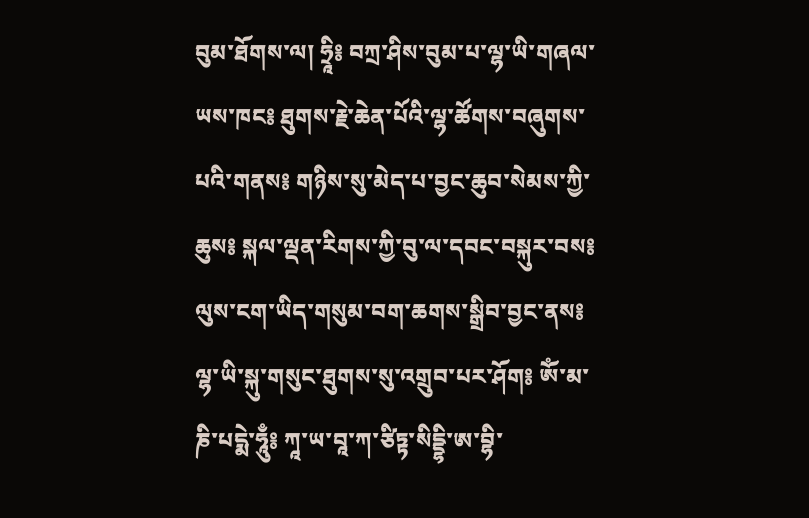བུམ་ཐོགས་ལ། ཧྲཱི༔ བཀྲ་ཤིས་བུམ་པ་ལྷ་ཡི་གཞལ་ཡས་ཁང༔ ཐུགས་རྗེ་ཆེན་པོའི་ལྷ་ཚོགས་བཞུགས་པའི་གནས༔ གཉིས་སུ་མེད་པ་བྱང་ཆུབ་སེམས་ཀྱི་ཆུས༔ སྐལ་ལྡན་རིགས་ཀྱི་བུ་ལ་དབང་བསྐུར་བས༔ ལུས་ངག་ཡིད་གསུམ་བག་ཆགས་སྒྲིབ་བྱང་ནས༔ ལྷ་ཡི་སྐུ་གསུང་ཐུགས་སུ་འགྲུབ་པར་ཤོག༔ ཨོཾ་མ་ཎི་པདྨེ་ཧཱུྃ༔ ཀཱ་ཡ་བཱ་ཀ་ཙིཏྟ་སིདྡྷི་ཨ་བྷི་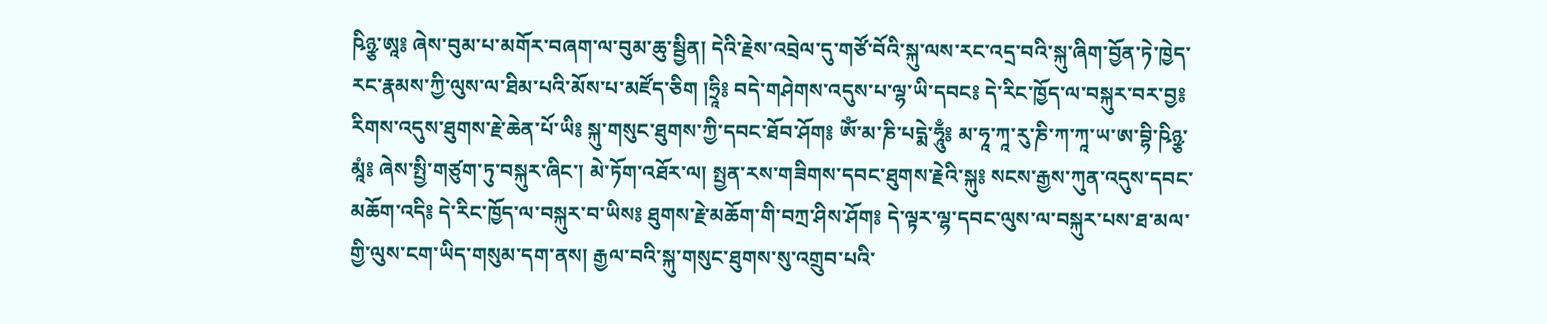ཥིཉྩ་ཨཱ༔ ཞེས་བུམ་པ་མགོར་བཞག་ལ་བུམ་ཆུ་སྦྱིན། དེའི་རྗེས་འབྲེལ་དུ་གཙོ་བོའི་སྐུ་ལས་རང་འདྲ་བའི་སྐུ་ཞིག་བྱོན་ཏེ་ཁྱེད་རང་རྣམས་ཀྱི་ལུས་ལ་ཐིམ་པའི་མོས་པ་མཛོད་ཅིག །ཧྲཱི༔ བདེ་གཤེགས་འདུས་པ་ལྷ་ཡི་དབང༔ དེ་རིང་ཁྱོད་ལ་བསྐུར་བར་བྱ༔ རིགས་འདུས་ཐུགས་རྗེ་ཆེན་པོ་ཡི༔ སྐུ་གསུང་ཐུགས་ཀྱི་དབང་ཐོབ་ཤོག༔ ཨོཾ་མ་ཎི་པདྨེ་ཧཱུྃ༔ མ་ཧཱ་ཀཱ་རུ་ཎི་ཀ་ཀཱ་ཡ་ཨ་བྷི་ཥིཉྩ་མཱཾ༔ ཞེས་སྤྱི་གཙུག་ཏུ་བསྐུར་ཞིང་། མེ་ཏོག་འཐོར་ལ། སྤྱན་རས་གཟིགས་དབང་ཐུགས་རྗེའི་སྐུ༔ སངས་རྒྱས་ཀུན་འདུས་དབང་མཆོག་འདི༔ དེ་རིང་ཁྱོད་ལ་བསྐུར་བ་ཡིས༔ ཐུགས་རྗེ་མཆོག་གི་བཀྲ་ཤིས་ཤོག༔ དེ་ལྟར་ལྷ་དབང་ལུས་ལ་བསྐུར་པས་ཐ་མལ་གྱི་ལུས་ངག་ཡིད་གསུམ་དག་ནས། རྒྱལ་བའི་སྐུ་གསུང་ཐུགས་སུ་འགྲུབ་པའི་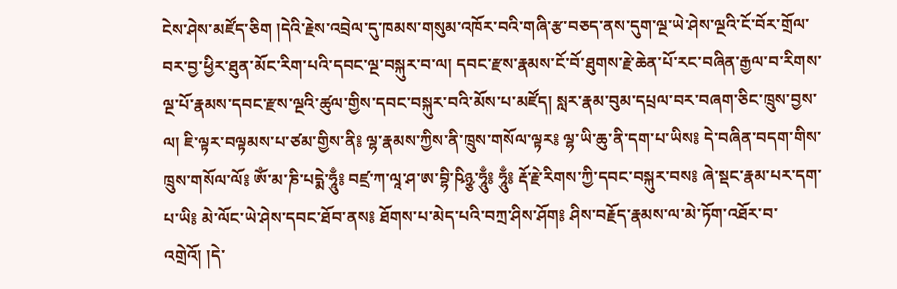ངེས་ཤེས་མཛོད་ཅིག །དེའི་རྗེས་འབྲེལ་དུ་ཁམས་གསུམ་འཁོར་བའི་གཞི་རྩ་བཅད་ནས་དུག་ལྔ་ཡེ་ཤེས་ལྔའི་ངོ་བོར་གྲོལ་བར་བྱ་ཕྱིར་ཐུན་མོང་རིག་པའི་དབང་ལྔ་བསྐུར་བ་ལ། དབང་རྫས་རྣམས་ངོ་བོ་ཐུགས་རྗེ་ཆེན་པོ་རང་བཞིན་རྒྱལ་བ་རིགས་ལྔ་པོ་རྣམས་དབང་རྫས་ལྔའི་ཚུལ་གྱིས་དབང་བསྐུར་བའི་མོས་པ་མཛོད། སླར་རྣམ་བུམ་དཔྲལ་བར་བཞག་ཅིང་ཁྲུས་བྱས་ལ། ཇི་ལྟར་བལྟམས་པ་ཙམ་གྱིས་ནི༔ ལྷ་རྣམས་ཀྱིས་ནི་ཁྲུས་གསོལ་ལྟར༔ ལྷ་ཡི་ཆུ་ནི་དག་པ་ཡིས༔ དེ་བཞིན་བདག་གིས་ཁྲུས་གསོལ་ལོ༔ ཨོཾ་མ་ཎི་པདྨེ་ཧཱུྃ༔ བཛྲ་ཀ་ལཱ་ཤ་ཨ་བྷི་ཥིཉྩ་ཧཱུྃ༔ ཧཱུྃ༔ རྡོ་རྗེ་རིགས་ཀྱི་དབང་བསྐུར་བས༔ ཞེ་སྡང་རྣམ་པར་དག་པ་ཡི༔ མེ་ལོང་ཡེ་ཤེས་དབང་ཐོབ་ནས༔ ཐོགས་པ་མེད་པའི་བཀྲ་ཤིས་ཤོག༔ ཤིས་བརྗོད་རྣམས་ལ་མེ་ཏོག་འཐོར་བ་འགྲེའོ། །དེ་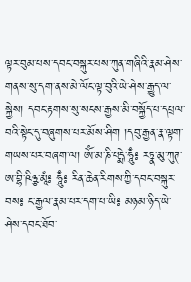ལྟར་བུམ་པས་དབང་བསྐུར་པས་ཀུན་གཞིའི་རྣམ་ཤེས་གནས་སུ་དག་ནས་མེ་ལོང་ལྟ་བུའི་ཡེ་ཤེས་རྒྱུད་ལ་སྐྱེས། དབང་རྟགས་སུ་སངས་རྒྱས་མི་བསྐྱོད་པ་དཔྲལ་བའི་སྟེང་དུ་བཞུགས་པར་མོས་ཤིག །དབུ་རྒྱན་རྣ་ལྟག་གཡས་པར་བཞག་ལ། ཨོཾ་མ་ཎི་པདྨེ་ཧཱུྃ༔ རཏྣ་མུ་ཀུཊ་ཨ་བྷི་ཥིཉྩ་མཱཾ༔ ཧཱུྃ༔ རིན་ཆེན་རིགས་ཀྱི་དབང་བསྐུར་བས༔ ང་རྒྱལ་རྣམ་པར་དག་པ་ཡི༔ མཉམ་ཉིད་ཡེ་ཤེས་དབང་ཐོབ་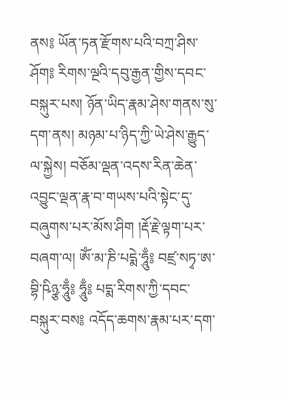ནས༔ ཡོན་ཏན་རྫོགས་པའི་བཀྲ་ཤིས་ཤོག༔ རིགས་ལྔའི་དབུ་རྒྱན་གྱིས་དབང་བསྐུར་པས། ཉོན་ཡིད་རྣམ་ཤེས་གནས་སུ་དག་ནས། མཉམ་པ་ཉིད་ཀྱི་ཡེ་ཤེས་རྒྱུད་ལ་སྐྱེས། བཅོམ་ལྡན་འདས་རིན་ཆེན་འབྱུང་ལྡན་རྣ་བ་གཡས་པའི་སྟེང་དུ་བཞུགས་པར་མོས་ཤིག །རྡོ་རྗེ་ལྟག་པར་བཞག་ལ། ཨོཾ་མ་ཎི་པདྨེ་ཧཱུྃ༔ བཛྲ་སཏྭ་ཨ་བྷི་ཥིཉྩ་ཧཱུྃ༔ ཧཱུྃ༔ པདྨ་རིགས་ཀྱི་དབང་བསྐུར་བས༔ འདོད་ཆགས་རྣམ་པར་དག་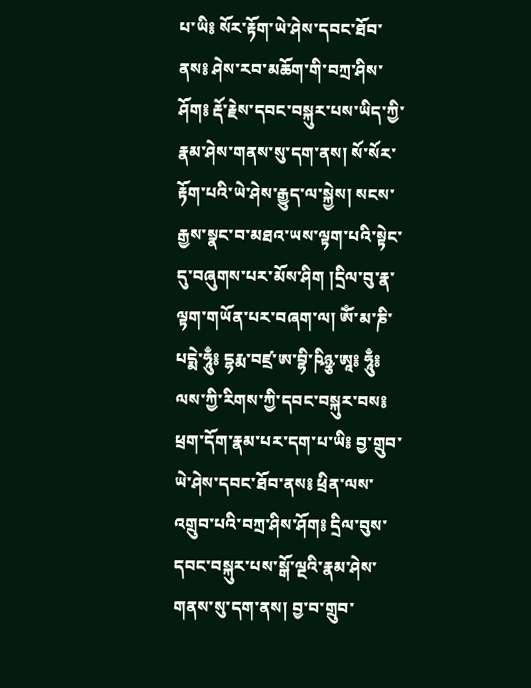པ་ཡི༔ སོར་རྟོག་ཡེ་ཤེས་དབང་ཐོབ་ནས༔ ཤེས་རབ་མཆོག་གི་བཀྲ་ཤིས་ཤོག༔ རྡོ་རྗེས་དབང་བསྐུར་པས་ཡིད་ཀྱི་རྣམ་ཤེས་གནས་སུ་དག་ནས། སོ་སོར་རྟོག་པའི་ཡེ་ཤེས་རྒྱུད་ལ་སྐྱེས། སངས་རྒྱས་སྣང་བ་མཐའ་ཡས་ལྟག་པའི་སྟེང་དུ་བཞུགས་པར་མོས་ཤིག །དྲིལ་བུ་རྣ་ལྟག་གཡོན་པར་བཞག་ལ། ཨོཾ་མ་ཎི་པདྨེ་ཧཱུྃ༔ དྷརྨ་བཛྲ་ཨ་བྷི་ཥིཉྩ་ཨཱ༔ ཧཱུྃ༔ ལས་ཀྱི་རིགས་ཀྱི་དབང་བསྐུར་བས༔ ཕྲག་དོག་རྣམ་པར་དག་པ་ཡི༔ བྱ་གྲུབ་ཡེ་ཤེས་དབང་ཐོབ་ནས༔ ཕྲིན་ལས་འགྲུབ་པའི་བཀྲ་ཤིས་ཤོག༔ དྲིལ་བུས་དབང་བསྐུར་པས་སྒོ་ལྔའི་རྣམ་ཤེས་གནས་སུ་དག་ནས། བྱ་བ་གྲུབ་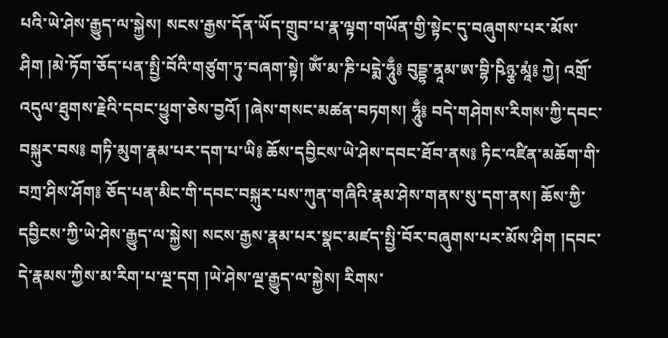པའི་ཡེ་ཤེས་རྒྱུད་ལ་སྐྱེས། སངས་རྒྱས་དོན་ཡོད་གྲུབ་པ་རྣ་ལྟག་གཡོན་གྱི་སྟེང་དུ་བཞུགས་པར་མོས་ཤིག །མེ་ཏོག་ཅོད་པན་སྤྱི་བོའི་གཙུག་ཏུ་བཞག་སྟེ། ཨོཾ་མ་ཎི་པདྨེ་ཧཱུྃ༔ བུདྡྷ་ནཱམ་ཨ་བྷི་ཥིཉྩ་མཱཾ༔ ཀྱེ། འགྲོ་འདུལ་ཐུགས་རྗེའི་དབང་ཕྱུག་ཅེས་བྱའོ། །ཞེས་གསང་མཚན་བཏགས། ཧཱུྃ༔ བདེ་གཤེགས་རིགས་ཀྱི་དབང་བསྐུར་བས༔ གཏི་མུག་རྣམ་པར་དག་པ་ཡི༔ ཆོས་དབྱིངས་ཡེ་ཤེས་དབང་ཐོབ་ནས༔ ཏིང་འཛིན་མཆོག་གི་བཀྲ་ཤིས་ཤོག༔ ཅོད་པན་མིང་གི་དབང་བསྐུར་པས་ཀུན་གཞིའི་རྣམ་ཤེས་གནས་སུ་དག་ནས། ཆོས་ཀྱི་དབྱིངས་ཀྱི་ཡེ་ཤེས་རྒྱུད་ལ་སྐྱེས། སངས་རྒྱས་རྣམ་པར་སྣང་མཛད་སྤྱི་བོར་བཞུགས་པར་མོས་ཤིག །དབང་དེ་རྣམས་ཀྱིས་མ་རིག་པ་ལྔ་དག །ཡེ་ཤེས་ལྔ་རྒྱུད་ལ་སྐྱེས། རིགས་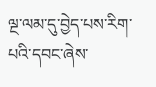ལྔ་ལམ་དུ་བྱེད་པས་རིག་པའི་དབང་ཞེས་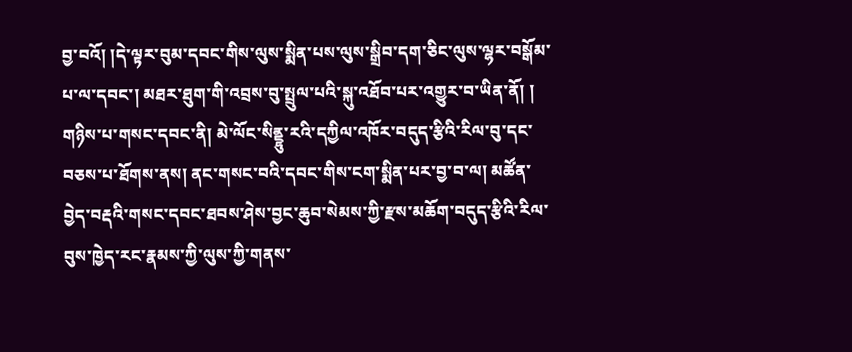བྱ་བའོ། །དེ་ལྟར་བུམ་དབང་གིས་ལུས་སྨིན་པས་ལུས་སྒྲིབ་དག་ཅིང་ལུས་ལྷར་བསྒོམ་པ་ལ་དབང་། མཐར་ཐུག་གི་འབྲས་བུ་སྤྲུལ་པའི་སྐུ་འཐོབ་པར་འགྱུར་བ་ཡིན་ནོ། །
གཉིས་པ་གསང་དབང་ནི། མེ་ལོང་སིནྡྷུ་རའི་དཀྱིལ་འཁོར་བདུད་རྩིའི་རིལ་བུ་དང་བཅས་པ་ཐོགས་ནས། ནང་གསང་བའི་དབང་གིས་ངག་སྨིན་པར་བྱ་བ་ལ། མཚོན་བྱེད་བརྡའི་གསང་དབང་ཐབས་ཤེས་བྱང་ཆུབ་སེམས་ཀྱི་རྫས་མཆོག་བདུད་རྩིའི་རིལ་བུས་ཁྱེད་རང་རྣམས་ཀྱི་ལུས་ཀྱི་གནས་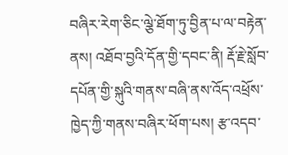བཞིར་རེག་ཅིང་ལྕེ་ཐོག་ཏུ་བྱིན་པ་ལ་བརྟེན་ནས། འཐོབ་བྱའི་དོན་གྱི་དབང་ནི། རྡོ་རྗེ་སློབ་དཔོན་གྱི་སྐུའི་གནས་བཞི་ནས་འོད་འཕྲོས་ཁྱེད་ཀྱི་གནས་བཞིར་ཕོག་པས། རྩ་འདབ་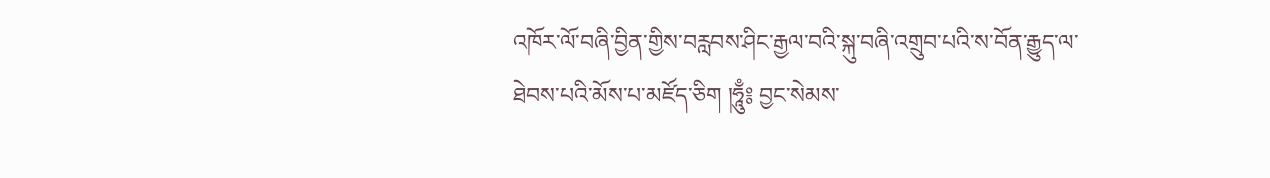འཁོར་ལོ་བཞི་བྱིན་གྱིས་བརླབས་ཤིང་རྒྱལ་བའི་སྐུ་བཞི་འགྲུབ་པའི་ས་བོན་རྒྱུད་ལ་ཐེབས་པའི་མོས་པ་མཛོད་ཅིག །ཧཱུྃ༔ བྱང་སེམས་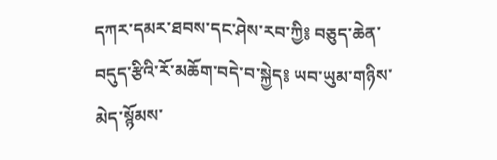དཀར་དམར་ཐབས་དང་ཤེས་རབ་ཀྱི༔ བཅུད་ཆེན་བདུད་རྩིའི་རོ་མཆོག་བདེ་བ་སྐྱེད༔ ཡབ་ཡུམ་གཉིས་མེད་སྙོམས་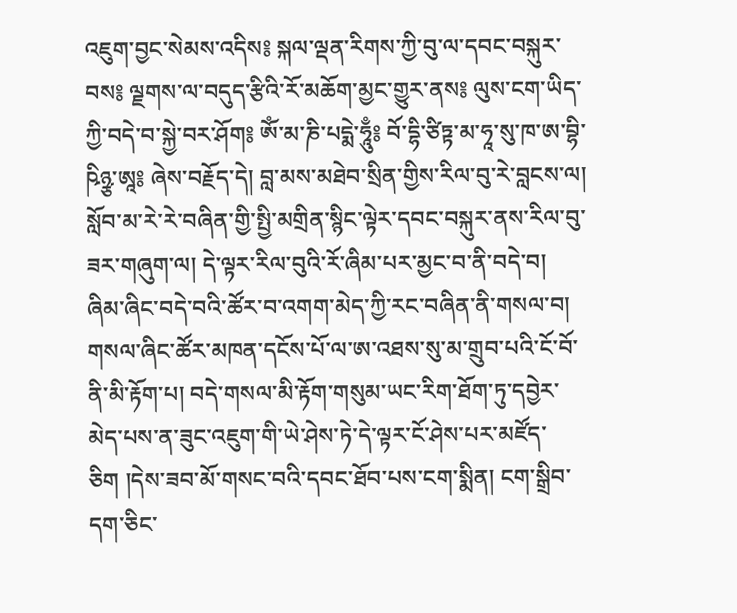འཇུག་བྱང་སེམས་འདིས༔ སྐལ་ལྡན་རིགས་ཀྱི་བུ་ལ་དབང་བསྐུར་བས༔ ལྗགས་ལ་བདུད་རྩིའི་རོ་མཆོག་མྱང་གྱུར་ནས༔ ལུས་ངག་ཡིད་ཀྱི་བདེ་བ་སྐྱེ་བར་ཤོག༔ ཨོཾ་མ་ཎི་པདྨེ་ཧཱུྃ༔ བོ་དྷི་ཙིཏྟ་མ་ཧཱ་སུ་ཁ་ཨ་བྷི་ཥིཉྩ་ཨཱ༔ ཞེས་བརྗོད་དེ། བླ་མས་མཐེབ་སྲིན་གྱིས་རིལ་བུ་རེ་བླངས་ལ། སློབ་མ་རེ་རེ་བཞིན་གྱི་སྤྱི་མགྲིན་སྙིང་ལྟེར་དབང་བསྐུར་ནས་རིལ་བུ་ཟར་གཞུག་ལ། དེ་ལྟར་རིལ་བུའི་རོ་ཞིམ་པར་མྱང་བ་ནི་བདེ་བ། ཞིམ་ཞིང་བདེ་བའི་ཚོར་བ་འགག་མེད་ཀྱི་རང་བཞིན་ནི་གསལ་བ། གསལ་ཞིང་ཚོར་མཁན་དངོས་པོ་ལ་ཨ་འཐས་སུ་མ་གྲུབ་པའི་ངོ་བོ་ནི་མི་རྟོག་པ། བདེ་གསལ་མི་རྟོག་གསུམ་ཡང་རིག་ཐོག་ཏུ་དབྱེར་མེད་པས་ན་ཟུང་འཇུག་གི་ཡེ་ཤེས་ཏེ་དེ་ལྟར་ངོ་ཤེས་པར་མཛོད་ཅིག །དེས་ཟབ་མོ་གསང་བའི་དབང་ཐོབ་པས་ངག་སྨིན། ངག་སྒྲིབ་དག་ཅིང་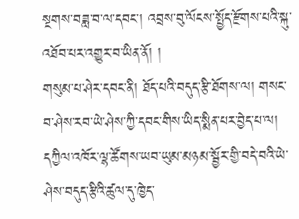སྔགས་བཟླ་བ་ལ་དབང་། འབྲས་བུ་ལོངས་སྤྱོད་རྫོགས་པའི་སྐུ་འཐོབ་པར་འགྱུར་བ་ཡིན་ནོ། །
གསུམ་པ་ཤེར་དབང་ནི། ཐོད་པའི་བདུད་རྩི་ཐོགས་ལ། གསང་བ་ཤེས་རབ་ཡེ་ཤེས་ཀྱི་དབང་གིས་ཡིད་སྨིན་པར་བྱེད་པ་ལ། དཀྱིལ་འཁོར་ལྷ་ཚོགས་ཡབ་ཡུམ་མཉམ་སྦྱོར་གྱི་བདེ་བའི་ཡེ་ཤེས་བདུད་རྩིའི་ཚུལ་དུ་ཁྱེད་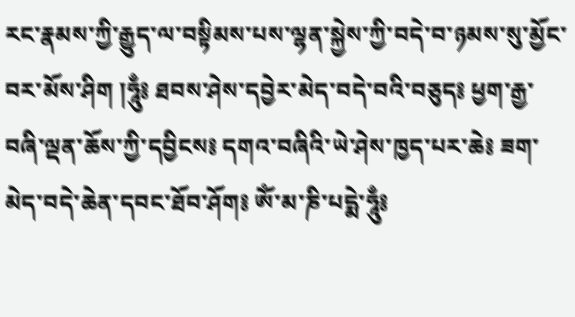རང་རྣམས་ཀྱི་རྒྱུད་ལ་བསྟིམས་པས་ལྷན་སྐྱེས་ཀྱི་བདེ་བ་ཉམས་སུ་མྱོང་བར་མོས་ཤིག །ཧཱུྃ༔ ཐབས་ཤེས་དབྱེར་མེད་བདེ་བའི་བཅུད༔ ཕྱག་རྒྱ་བཞི་ལྡན་ཆོས་ཀྱི་དབྱིངས༔ དགའ་བཞིའི་ཡེ་ཤེས་ཁྱད་པར་ཆེ༔ ཟག་མེད་བདེ་ཆེན་དབང་ཐོབ་ཤོག༔ ཨོཾ་མ་ཎི་པདྨེ་ཧཱུྃ༔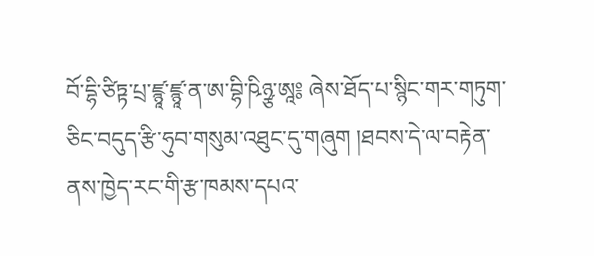བོ་དྷི་ཙིཏྟ་པྲ་ཛྙཱ་ཛྙཱ་ན་ཨ་བྷི་ཥིཉྩ་ཨཱ༔ ཞེས་ཐོད་པ་སྙིང་གར་གཏུག་ཅིང་བདུད་རྩི་ཧུབ་གསུམ་འཐུང་དུ་གཞུག །ཐབས་དེ་ལ་བརྟེན་ནས་ཁྱེད་རང་གི་རྩ་ཁམས་དཔའ་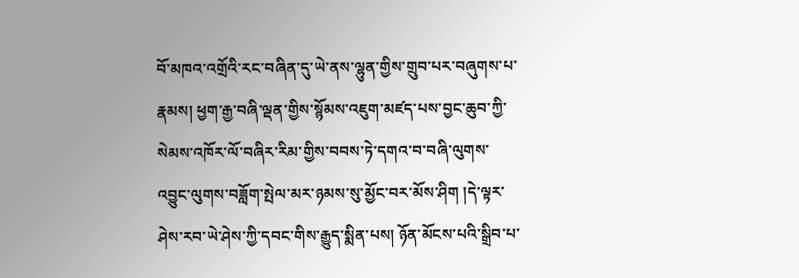བོ་མཁའ་འགྲོའི་རང་བཞིན་དུ་ཡེ་ནས་ལྷུན་གྱིས་གྲུབ་པར་བཞུགས་པ་རྣམས། ཕྱག་རྒྱ་བཞི་ལྡན་གྱིས་སྙོམས་འཇུག་མཛད་པས་བྱང་ཆུབ་ཀྱི་སེམས་འཁོར་ལོ་བཞིར་རིམ་གྱིས་བབས་ཏེ་དགའ་བ་བཞི་ལུགས་འབྱུང་ལུགས་བཟློག་སྤེལ་མར་ཉམས་སུ་མྱོང་བར་མོས་ཤིག །དེ་ལྟར་ཤེས་རབ་ཡེ་ཤེས་ཀྱི་དབང་གིས་རྒྱུད་སྨིན་པས། ཉོན་མོངས་པའི་སྒྲིབ་པ་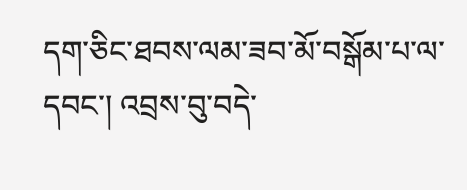དག་ཅིང་ཐབས་ལམ་ཟབ་མོ་བསྒོམ་པ་ལ་དབང་། འབྲས་བུ་བདེ་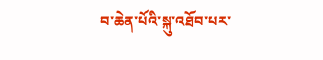བ་ཆེན་པོའི་སྐུ་འཐོབ་པར་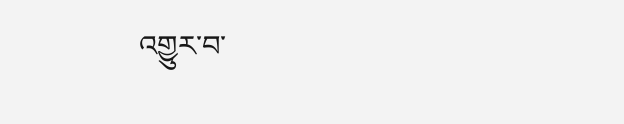འགྱུར་བ་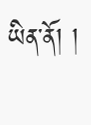ཡིན་ནོ། །